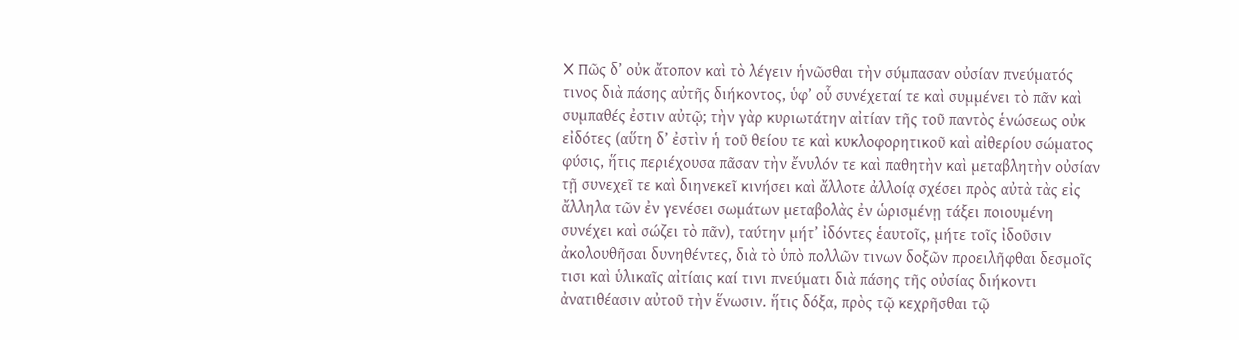X Πῶς δ’ οὐκ ἄτοπον καὶ τὸ λέγειν ἡνῶσθαι τὴν σύμπασαν οὐσίαν πνεύματός τινος διὰ πάσης αὐτῆς διήκοντος, ὑφ’ οὗ συνέχεταί τε καὶ συμμένει τὸ πᾶν καὶ συμπαθές ἐστιν αὐτῷ; τὴν γὰρ κυριωτάτην αἰτίαν τῆς τοῦ παντὸς ἑνώσεως οὐκ εἰδότες (αὕτη δ’ ἐστὶν ἡ τοῦ θείου τε καὶ κυκλοφορητικοῦ καὶ αἰθερίου σώματος φύσις, ἥτις περιέχουσα πᾶσαν τὴν ἔνυλόν τε καὶ παθητὴν καὶ μεταβλητὴν οὐσίαν τῇ συνεχεῖ τε καὶ διηνεκεῖ κινήσει καὶ ἄλλοτε ἀλλοίᾳ σχέσει πρὸς αὐτὰ τὰς εἰς ἄλληλα τῶν ἐν γενέσει σωμάτων μεταβολὰς ἐν ὡρισμένῃ τάξει ποιουμένη συνέχει καὶ σώζει τὸ πᾶν), ταύτην μήτ’ ἰδόντες ἑαυτοῖς, μήτε τοῖς ἰδοῦσιν ἀκολουθῆσαι δυνηθέντες, διὰ τὸ ὑπὸ πολλῶν τινων δοξῶν προειλῆφθαι δεσμοῖς τισι καὶ ὑλικαῖς αἰτίαις καί τινι πνεύματι διὰ πάσης τῆς οὐσίας διήκοντι ἀνατιθέασιν αὐτοῦ τὴν ἕνωσιν. ἥτις δόξα, πρὸς τῷ κεχρῆσθαι τῷ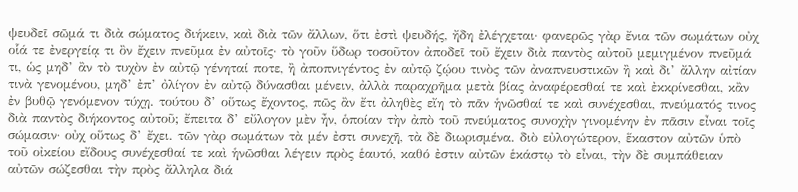ψευδεῖ σῶμά τι διὰ σώματος διήκειν, καὶ διὰ τῶν ἄλλων, ὅτι ἐστὶ ψευδής, ἤδη ἐλέγχεται· φανερῶς γὰρ ἔνια τῶν σωμάτων οὐχ οἷά τε ἐνεργείᾳ τι ὂν ἔχειν πνεῦμα ἐν αὐτοῖς· τὸ γοῦν ὕδωρ τοσοῦτον ἀποδεῖ τοῦ ἔχειν διὰ παντὸς αὐτοῦ μεμιγμένον πνεῦμά τι, ὡς μηδ’ ἂν τὸ τυχὸν ἐν αὐτῷ γένηταί ποτε, ἢ ἀποπνιγέντος ἐν αὐτῷ ζῴου τινὸς τῶν ἀναπνευστικῶν ἢ καὶ δι’ ἄλλην αἰτίαν τινὰ γενομένου, μηδ’ ἐπ’ ὀλίγον ἐν αὐτῷ δύνασθαι μένειν, ἀλλὰ παραχρῆμα μετὰ βίας ἀναφέρεσθαί τε καὶ ἐκκρίνεσθαι, κἂν ἐν βυθῷ γενόμενον τύχῃ. τούτου δ’ οὕτως ἔχοντος, πῶς ἂν ἔτι ἀληθὲς εἴη τὸ πᾶν ἡνῶσθαί τε καὶ συνέχεσθαι, πνεύματός τινος διὰ παντὸς διήκοντος αὐτοῦ; ἔπειτα δ’ εὔλογον μὲν ἦν, ὁποίαν τὴν ἀπὸ τοῦ πνεύματος συνοχὴν γινομένην ἐν πᾶσιν εἶναι τοῖς σώμασιν· οὐχ οὕτως δ’ ἔχει. τῶν γὰρ σωμάτων τὰ μέν ἐστι συνεχῆ, τὰ δὲ διωρισμένα. διὸ εὐλογώτερον, ἕκαστον αὐτῶν ὑπὸ τοῦ οἰκείου εἴδους συνέχεσθαί τε καὶ ἡνῶσθαι λέγειν πρὸς ἑαυτό, καθό ἐστιν αὐτῶν ἑκάστῳ τὸ εἶναι, τὴν δὲ συμπάθειαν αὐτῶν σώζεσθαι τὴν πρὸς ἄλληλα διά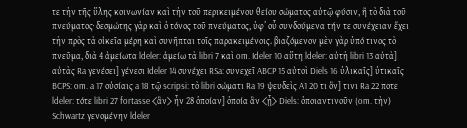τε τὴν τῆς ὕλης κοινωνίαν καὶ τὴν τοῦ περικειμένου θείου σώματος αὐτῷ φύσιν, ἢ τὸ διὰ τοῦ πνεύματος· δεσμώτης γὰρ καὶ ὁ τόνος τοῦ πνεύματος, ὑφ’ οὗ συνδούμενα τήν τε συνέχειαν ἔχει τὴν πρὸς τὰ οἰκεῖα μέρη καὶ συνῆπται τοῖς παρακειμένοις. βιαζόμενον μὲν γὰρ ὑπό τινος τὸ πνεῦμα, διὰ 4 ἀμείωτα ldeler: ἀμείω τὰ libri 7 καὶ om. Ideler 10 αὕτη ldeler: αὐτὴ libri 13 αὐτὰ] αὐτὰς Ra γενέσει] γένεσι Ideler 14 συνέχει RSa: συνεχεῖ ABCP 15 αὐτοὶ Diels 16 ὑλικαῖς] ὑτικαῖς BCPS: om. a 17 οὐσίαις a 18 τῷ scripsi: τὸ libri σώματι Ra 19 ψευδεὶς A1 20 τι ὂν] τινι Ra 22 ποτε ldeler: τότε libri 27 fortasse ⟨ἂν⟩ ἦν 28 ὁποίαν] ὁποία ἂν ⟨ᾖ⟩ Diels: ὁποιαντινοῦν (om. τὴν) Schwartz γενομένην ldeler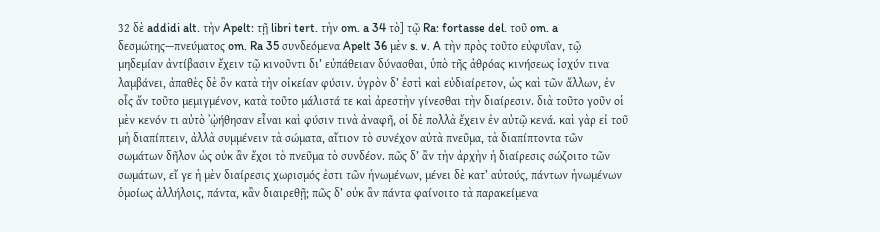32 δὲ addidi alt. τὴν Apelt: τῇ libri tert. τὴν om. a 34 τὸ] τῷ Ra: fortasse del. τοῦ om. a δεσμώτης—πνεύματος om. Ra 35 συνδεόμενα Apelt 36 μὲν s. v. A τὴν πρὸς τοῦτο εὐφυΐαν, τῷ μηδεμίαν ἀντίβασιν ἔχειν τῷ κινοῦντι δι’ εὐπάθειαν δύνασθαι, ὑπὸ τῆς ἀθρόας κινήσεως ἰσχύν τινα λαμβάνει, ἀπαθὲς δὲ ὂν κατὰ τὴν οἰκείαν φύσιν. ὑγρὸν δ’ ἐστὶ καὶ εὐδιαίρετον, ὡς καὶ τῶν ἄλλων, ἐν οἷς ἄν τοῦτο μεμιγμένον, κατὰ τοῦτο μάλιστά τε καὶ ἀρεστὴν γίνεσθαι τὴν διαίρεσιν. διὰ τοῦτο γοῦν οἱ μὲν κενόν τι αὐτὸ ᾿ᾠήθησαν εἶναι καὶ φύσιν τινὰ ἀναφῆ, οἱ δὲ πολλὰ ἔχειν ἐν αὐτῷ κενά. καὶ γὰρ εἰ τοῦ μὴ διαπίπτειν, ἀλλὰ συμμένειν τὰ σώματα, αἴτιον τὸ συνέχον αὐτὰ πνεῦμα, τὰ διαπίπτοντα τῶν σωμάτων δῆλον ὡς οὐκ ἂν ἔχοι τὸ πνεῦμα τὸ συνδέον. πῶς δ’ ἂν τὴν ἀρχὴν ἡ διαίρεσις σώζοιτο τῶν σωμάτων, εἴ γε ἡ μὲν διαίρεσις χωρισμός ἐστι τῶν ἡνωμένων, μένει δὲ κατ’ αὐτούς, πάντων ἡνωμένων ὁμοίως ἀλλήλοις, πάντα, κἂν διαιρεθῇ; πῶς δ’ οὐκ ἂν πάντα φαίνοιτο τὰ παρακείμενα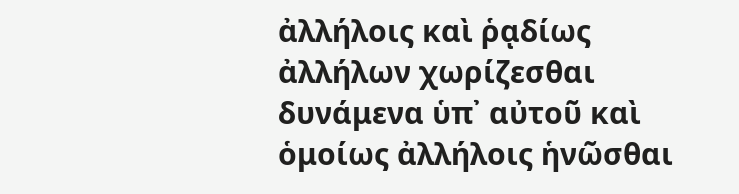ἀλλήλοις καὶ ῥᾳδίως ἀλλήλων χωρίζεσθαι δυνάμενα ὑπ᾿ αὐτοῦ καὶ ὁμοίως ἀλλήλοις ἡνῶσθαι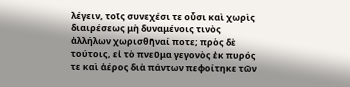λέγειν, τοῖς συνεχέσι τε οὖσι καὶ χωρὶς διαιρέσεως μὴ δυναμένοις τινὸς ἀλλήλων χωρισθῆναί ποτε; πρὸς δὲ τούτοις, εἰ τὸ πνεῦμα γεγονὸς ἐκ πυρός τε καὶ ἀέρος διὰ πάντων πεφοίτηκε τῶν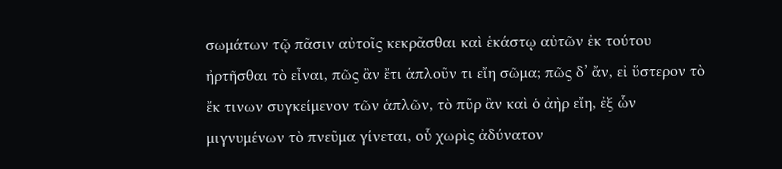σωμάτων τῷ πᾶσιν αὐτοῖς κεκρᾶσθαι καὶ ἑκάστῳ αὐτῶν ἐκ τούτου ἠρτῆσθαι τὸ εἶναι, πῶς ἂν ἔτι ἁπλοῦν τι εἴη σῶμα; πῶς δ’ ἄν, εἰ ὕστερον τὸ ἔκ τινων συγκείμενον τῶν ἁπλῶν, τὸ πῦρ ἂν καὶ ὁ ἀὴρ εἴη, ἐξ ὧν μιγνυμένων τὸ πνεῦμα γίνεται, οὗ χωρὶς ἀδύνατον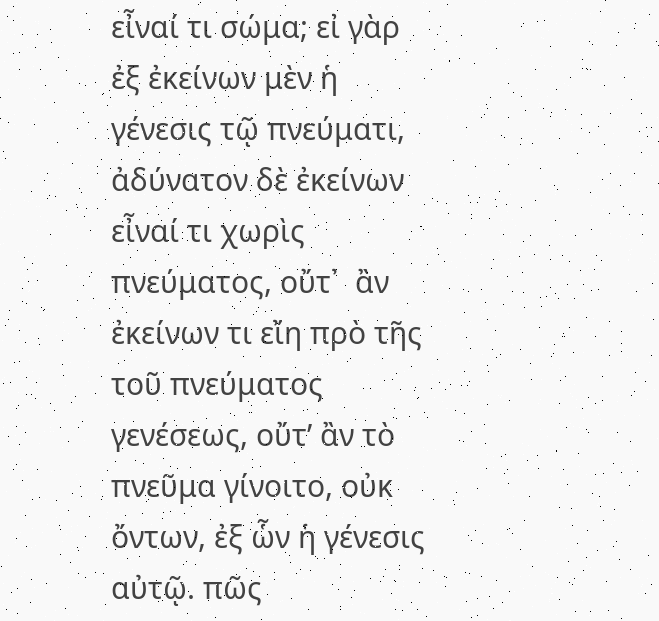εἶναί τι σώμα; εἰ γὰρ ἐξ ἐκείνων μὲν ἡ γένεσις τῷ πνεύματι, ἀδύνατον δὲ ἐκείνων εἶναί τι χωρὶς πνεύματος, οὔτ᾿  ἂν ἐκείνων τι εἴη πρὸ τῆς τοῦ πνεύματος γενέσεως, οὔτ’ ἂν τὸ πνεῦμα γίνοιτο, οὐκ ὄντων, ἐξ ὧν ἡ γένεσις αὐτῷ. πῶς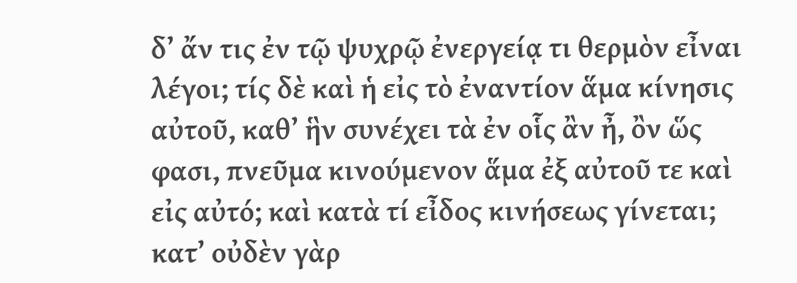δ’ ἄν τις ἐν τῷ ψυχρῷ ἐνεργείᾳ τι θερμὸν εἶναι λέγοι; τίς δὲ καὶ ἡ εἰς τὸ ἐναντίον ἅμα κίνησις αὐτοῦ, καθ’ ἣν συνέχει τὰ ἐν οἷς ἂν ἦ, ὂν ὥς φασι, πνεῦμα κινούμενον ἅμα ἐξ αὐτοῦ τε καὶ εἰς αὐτό; καὶ κατὰ τί εἶδος κινήσεως γίνεται; κατ’ οὐδὲν γὰρ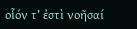οἷόν τ’ ἐστὶ νοῆσαί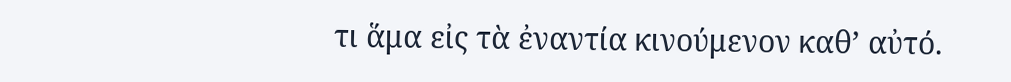τι ἅμα εἰς τὰ ἐναντία κινούμενον καθ’ αὐτό.